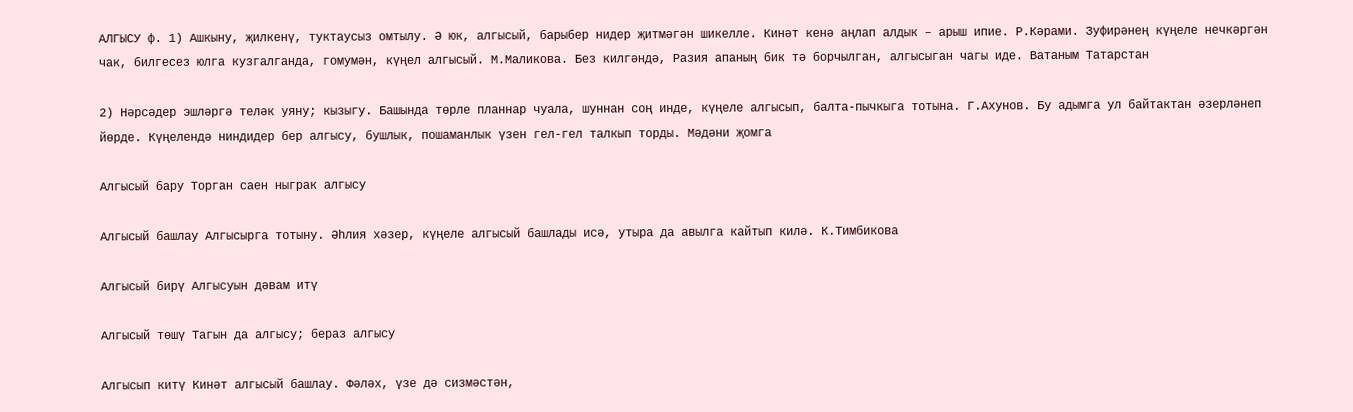АЛГЫСУ ф. 1) Ашкыну, җилкенү, туктаусыз омтылу. Ә юк, алгысый, барыбер нидер җитмәгән шикелле. Кинәт кенә аңлап алдык – арыш ипие. Р.Кәрами. Зуфирәнең күңеле нечкәргән чак, билгесез юлга кузгалганда, гомумән, күңел алгысый. М.Маликова. Без килгәндә, Разия апаның бик тә борчылган, алгысыган чагы иде. Ватаным Татарстан

2) Нәрсәдер эшләргә теләк уяну; кызыгу. Башында төрле планнар чуала, шуннан соң инде, күңеле алгысып, балта-пычкыга тотына. Г.Ахунов. Бу адымга ул байтактан әзерләнеп йөрде. Күңелендә ниндидер бер алгысу, бушлык, пошаманлык үзен гел-гел талкып торды. Мәдәни җомга

Алгысый бару Торган саен ныграк алгысу

Алгысый башлау Алгысырга тотыну. Әһлия хәзер, күңеле алгысый башлады исә, утыра да авылга кайтып килә. К.Тимбикова

Алгысый бирү Алгысуын дәвам итү

Алгысый төшү Тагын да алгысу; бераз алгысу

Алгысып китү Кинәт алгысый башлау. Фәләх, үзе дә сизмәстән,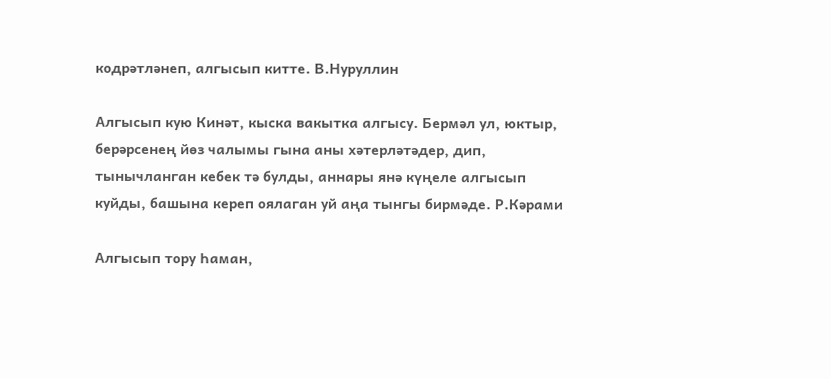кодрәтләнеп, алгысып китте. В.Нуруллин

Алгысып кую Кинәт, кыска вакытка алгысу. Бермәл ул, юктыр, берәрсенең йөз чалымы гына аны хәтерләтәдер, дип, тынычланган кебек тә булды, аннары янә күңеле алгысып куйды, башына кереп оялаган уй аңа тынгы бирмәде. Р.Кәрами

Алгысып тору Һаман,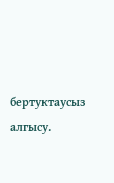бертуктаусыз алгысу.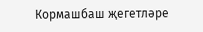Кормашбаш җегетләре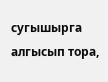сугышырга алгысып тора,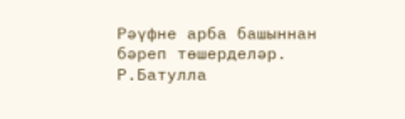Рәүфне арба башыннан бәреп төшерделәр. Р.Батулла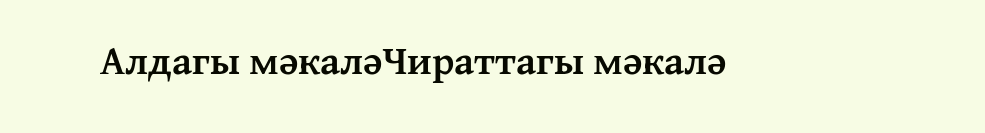Алдагы мәкаләЧираттагы мәкалә